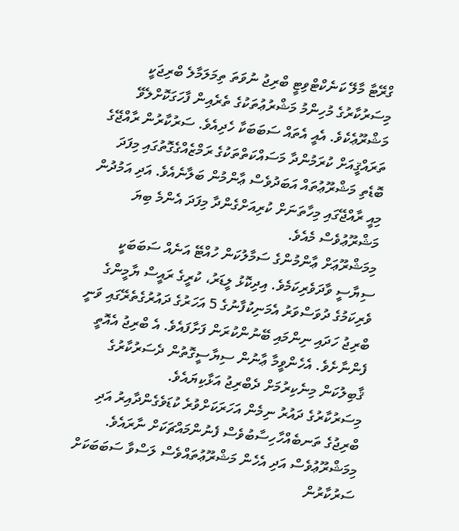ގްރޭޓާ މާލޭ ކަނެކްޓްވިޓީ ބްރިޖު ނުވަތަ ތިމަލަމާލެ ބްރިޖަކީ މިސަރުކާރުގެ މުހިންމު މަޝްރުޢުތަކުގެ ތެރެއިން ފާހަގަކޮށްލެވޭ މަޝްރޫޢެކެވެ. އެއީ އެތައް ސަބަބަކާ ހެދިއެވެ. ސަރުކާރުން ރާއްޖޭގެ ތަރައްޤީއަށް ކުރަމުންދާ މަސައްކަތްތަކުގެ ރަމްޒެއްގެގޮތުގައި މިފަދަ ބޮޑެތި މަޝްރޫޢުތައް އަބަދުވެސް ޢާންމުން ބަލާނެއެވެ. އަދި އަމުދުން މިއީ ރާއްޖޭގައި މިހާތަނަށް ކުރިއަށްގެންދާ މިފަދަ އެންމެ ބިޔަ މަޝްރޫޢުވެސް މެއެވެ.
މިމަޝްރޫޢަށް ޢާންމުންގެ ސަމާލުކަން ހުއްޓޭ އަނެއް ސަބަބަކީ ސިޔާސީ ވާދަވެރިކަމެވެ. އިދިކޮޅު ލީޑަރު، ކުރީގެ ރައީސް ޔާމީންގެ ވެރިކަމުގެ ދުވަސްވަރު އެމަނިކުފާނުގެ 5 އަހަރުގެ ދައުރުގެތެރޭގައި ވަނީ ބްރިޖު ހަދައި ނިންމައި ބޭނުންކުރަން ފަށާފައެވެ. އެ ބްރިޖު އެއޮތީ ފެންނާށެވެ. އެހެންވީމާ ޢާނުން ސިޔާސީގޮތުން ދެސަރުކާރުގެ ޤާބިލުކަން މިނެކިރުމަށް ދެބްރިޖު އަޅާކިޔައެވެ.
މިސަރުކާރުގެ ދައުރު ނިމެން އަހަރަކަށްވުރެ ކުޑަވެގެންދާއިރު އަދި ބްރިޖުގެ ތަނބެއްހާހިސާބުވެސް ފެނުންމައްޗަކަށް ނާރައެވެ. މިމަޝްރޫޢުވެސް އަދި އެހެން މަޝްރޫޢުތައްވެސް ލަސްވާ ސަބަބަކަށް ސަރުކާރުން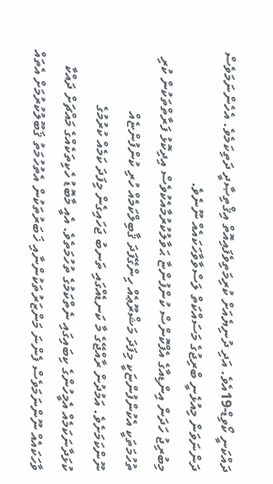ދައްކަނީ ކޯވިޑް-19އެވެ. އަދި ދުނިޔެއަށް ކުރިމަތިވެފައިއޮތް އިޤްތިޞާދީ ދަތިކަމެވެ. އެހެންނަމަވެސް ދަންނަވަން މިއުޅެނީ ބްރިޖުގެ މަސައްކަތް ލަސްވާވާހަކައެއް ނޫނެވެ.
މިބުރިޖު ހަދަން އިންޑިއާގެ އެފްކޮންސް ކުންފުންޏާ ޙަވާލުކުރުމާއެކުވެސް އިދިކޮޅު ފަރާތްތަކުން ކުރި ތުހުމަތަކީ އެކުންފުންޏަކީ މިފަދަ މަޝްރޫޢެއް ހިންގޭފަދަ ޤާބިލްކަމެއް ހުރި ކުންފުންޏެއް ނޫންކަމަށެވެ. އަމުދުން ރާއްޖޭގެ މާ ކަނޑެއްގައި ތަނބު ޖަހައިގެން މިފަދަ ކަމެއް ކުރުމުގެ ކުޅަދާނަކަމެއް އެމީހުންގެ ކިބައިގައި ނެތްކަމުގެ ތުހުމަތެވެ. އެއީ މާބޮޑު ހެކިތަކެއްގެ މައްޗަށް ދައްކާ ވާހަކައެއް ނޫންނަމަވެސް ފެންނަ މަންޒަރުތަކުންނާއި ޚަބަރުތަކުން އެތުހުމަތު ޤަބޫލުކުރުމަށް އެތައް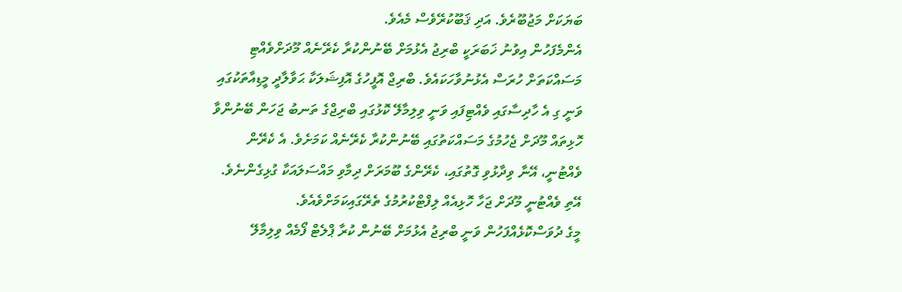ބަޔަކަށް މަޖުބޫރެވެ. އަދި ޤަބޫކުރޭވެސް މެއެވެ.
އެންމެފަހުން އިވުނު ޚަބަރަކީ ބްރިޖު އެޅުމަށް ބޭނުންކުރާ ކެރޭނެއް މޫދަށްވެއްޓި މަސައްކަތަށް ހުރަސް އެޅުނުވާހަކައެވެ. ބްރިޖް އޮފީހުގެ އޮފިޝަލަކާ ޙަވާލާދީ މީޑިއާތަކުގައި ވަނީ ގި އެ ހާދިސާގައި ވެއްޓިފައި ވަނީ ވިލިމާލޭ ކޮޅުގައި ބްރިޖްގެ ތަނބު ޖަހަން ބޭނުންވާ ހޮޅިތައް މޫދަށް ޖެހުމުގެ މަސައްކަތުގައި ބޭނުންކުރާ ކެރޭނެއް ކަމަށެވެ. އެ ކެރޭން ވެއްޓުނީ، އޭނާ ވިދާޅުވި ގޮތުގައި، ކެރޭންގެ ބޫމަރަށް ދިމާވި މައްސަލައަކާ ގުޅިގެންނެވެ. އޭތި ވެއްޓުނީ މޫދަށް ޖަހާ ހޮޅިއެއް ލިފްޓްކުރުމުގެ ތެރޭގައިކަމަށްވެއެވެ.
މީގެ ދުވަސްކޮޅެއްފަހުން ވަނީ ބްރިޖު އެޅުމަށް ބޭނުން ކުރާ ޕްލެޓް ފޯމެއް ވިލިމާލޭ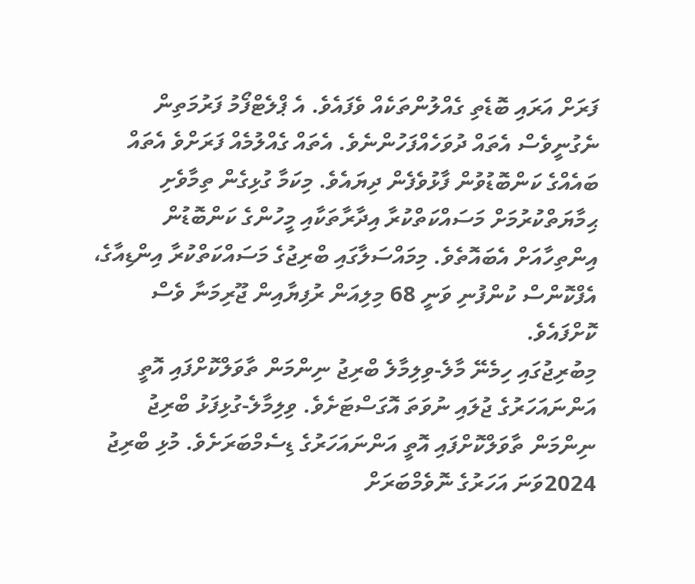ފަރަށް އަރައި ބޮޑެތި ގެއްލުންތަކެއް ވެފައެވެ. އެ ޕްލެޓްފޯމު ފަރުމަތިން ނެގުނީވެސް އެތައް ދުވަހެއްފަހުންނެވެ. އެތައް ގެއްލުމެއް ފަރަށްވެ އެތައް ބައެއްގެ ކަންބޮޑުވުން ފާޅުވެފެން ދިޔައެވެ. މިކަމާ ގުޅިގެން ތިމާވެށި ޙިމާޔަތްކުރުމަށް މަސައްކަތްކުރާ އިދާރާތަކާއި މީހުންގެ ކަންބޮޑުން އިންތިހާއަށް އެބައޮތެވެ. މިމައްސަލާގައި ބްރިޖުގެ މަސައްކަތްކުރާ އިންޑިއާގެ، އެފްކޮންސް ކުންފުނި ވަނީ 68 މިލިއަން ރުފިޔާއިން ޖޫރިމަނާ ވެސް ކޮށްފައެވެ.
މިބުރިޖުގައި ހިމެނޭ މާލެ-ވިލިމާލެ ބްރިޖު ނިންމަން ތާވަލްކޮށްފައި އޮތީ އަންނައަހަރުގެ ޖުލައި ނުވަތަ އޮގަސްޓަށެވެ. ވިލިމާލެ-ގުޅިފަޅު ބްރިޖު ނިންމަން ތާވަލްކޮށްފައި އޮތީ އަންނައަހަރުގެ ޑިސެމްބަރަށެވެ. މުޅި ބްރިޖު 2024ވަނަ އަހަރުގެ ނޮވެމްބަރަށް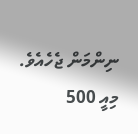ނިންމަން ޖެހެއެވެ.
މިއީ 500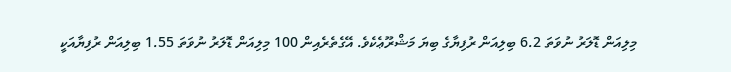މިލިއަން ޑޮލަރު ނުވަތަ 6.2 ބިލިއަން ރުފިޔާގެ ބިޔަ މަޝްރޫޢެކެވެ. އޭގެތެރެއިން 100 މިލިއަން ޑޮލަރު ނުވަތަ 1.55 ބިލިއަން ރުފިޔާއަކީ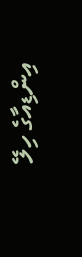އިންޑިއާގެ ހިލޭ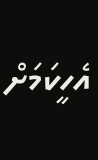އެހީކަމަށް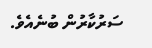ސަރުކާރުން ބުނެއެވެ.